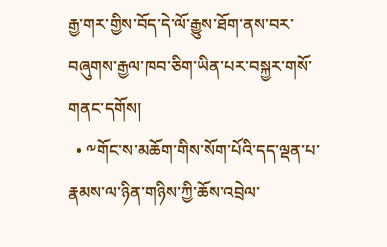རྒྱ་གར་གྱིས་བོད་དེ་ལོ་རྒྱུས་ཐོག་ནས་བར་བཞུགས་རྒྱལ་ཁབ་ཅིག་ཡིན་པར་བསྐྱར་གསོ་གནང་དགོས།
  • ༸གོང་ས་མཆོག་གིས་སོག་པོའི་དད་ལྡན་པ་རྣམས་ལ་ཉིན་གཉིས་ཀྱི་ཆོས་འབྲེལ་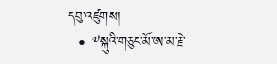དབུ་འཛུགས།
  • ༸སྐུའི་གཅུང་མོ་ཨ་མ་རྗེ་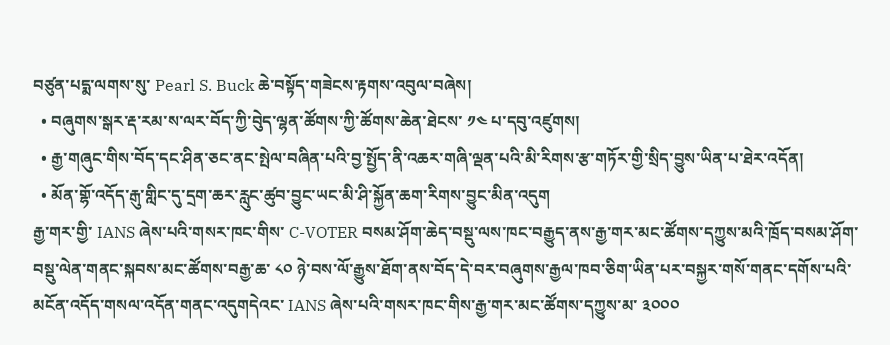བཙུན་པདྨ་ལགས་སུ་ Pearl S. Buck ཆེ་བསྟོད་གཟེངས་རྟགས་འབུལ་བཞེས།
  • བཞུགས་སྒར་རྡ་རམ་ས་ལར་བོད་ཀྱི་བེུད་ལྷན་ཚོགས་ཀྱི་ཚོགས་ཆེན་ཐེངས་ ༡༤ པ་དབུ་འཛུགས།
  • རྒྱ་གཞུང་གིས་བོད་དང་ཤིན་ཅང་ནང་སྤེལ་བཞིན་པའི་བྱ་སྤྱོད་ནི་འཆར་གཞི་ལྡན་པའི་མི་རིགས་རྩ་གཏོར་གྱི་སྲིད་བྱུས་ཡིན་པ་ཐེར་འདོན།
  • མོན་གྷོ་འདོད་རྒུ་གླིང་དུ་དྲག་ཆར་རླུང་ཚུབ་བྱུང་ཡང་མི་ཤི་སྐྱོན་ཆག་རིགས་བྱུང་མིན་འདུག
རྒྱ་གར་གྱི་ IANS ཞེས་པའི་གསར་ཁང་གིས་ C-VOTER བསམ་ཤོག་ཆེད་བསྡུ་ལས་ཁང་བརྒྱུད་ནས་རྒྱ་གར་མང་ཚོགས་དཀྱུས་མའི་ཁྲོད་བསམ་ཤོག་བསྡུ་ལེན་གནང་སྐབས་མང་ཚོགས་བརྒྱ་ཆ་ ༨༠ ཉེ་བས་ལོ་རྒྱུས་ཐོག་ནས་བོད་དེ་བར་བཞུགས་རྒྱལ་ཁབ་ཅིག་ཡིན་པར་བསྐྱར་གསོ་གནང་དགོས་པའི་མངོན་འདོད་གསལ་འདོན་གནང་འདུགདེའང་ IANS ཞེས་པའི་གསར་ཁང་གིས་རྒྱ་གར་མང་ཚོགས་དཀྱུས་མ་ ༣༠༠༠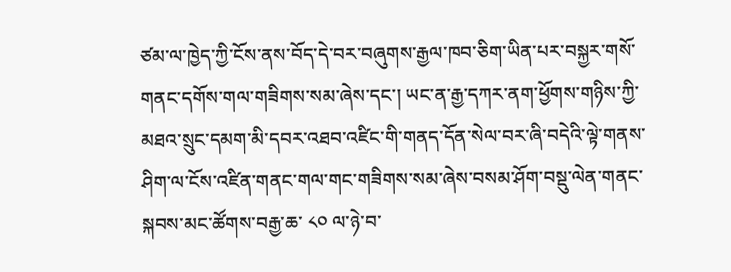ཙམ་ལ་ཁྱེད་ཀྱི་ངོས་ནས་བོད་དེ་བར་བཞུགས་རྒྱལ་ཁབ་ཅིག་ཡིན་པར་བསྐྱར་གསོ་གནང་དགོས་གལ་གཟིགས་སམ་ཞེས་དང་། ཡང་ན་རྒྱ་དཀར་ནག་ཕྱོགས་གཉིས་ཀྱི་མཐའ་སྲུང་དམག་མི་དབར་འཐབ་འཛིང་གི་གནད་དོན་སེལ་བར་ཞི་བདེའི་ལྟེ་གནས་ཤིག་ལ་ངོས་འཛིན་གནང་གལ་གང་གཟིགས་སམ་ཞེས་བསམ་ཤོག་བསྡུ་ལེན་གནང་སྐབས་མང་ཚོགས་བརྒྱ་ཆ་ ༨༠ ལ་ཉེ་བ་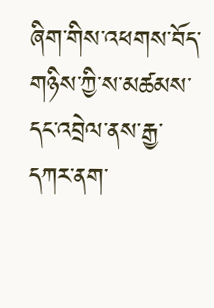ཞིག་གིས་འཕགས་བོད་གཉིས་ཀྱི་ས་མཚམས་དང་འབྲེལ་ནས་རྒྱ་དཀར་ནག་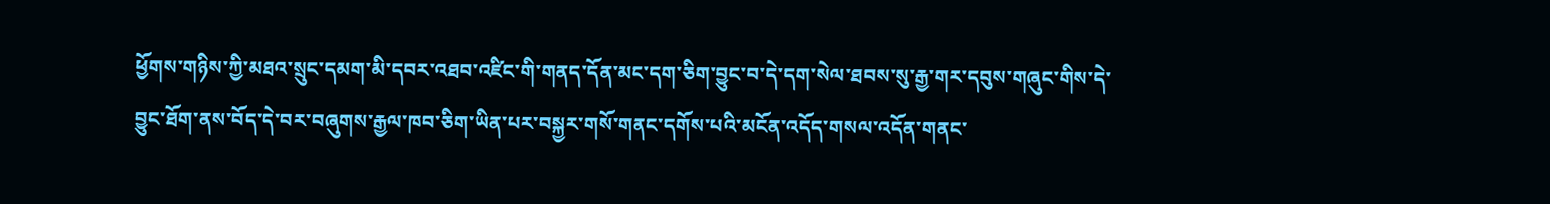ཕྱོགས་གཉིས་ཀྱི་མཐའ་སྲུང་དམག་མི་དབར་འཐབ་འཛིང་གི་གནད་དོན་མང་དག་ཅིག་བྱུང་བ་དེ་དག་སེལ་ཐབས་སུ་རྒྱ་གར་དབུས་གཞུང་གིས་དེ་བྱུང་ཐོག་ནས་བོད་དེ་བར་བཞུགས་རྒྱལ་ཁབ་ཅིག་ཡིན་པར་བསྐྱར་གསོ་གནང་དགོས་པའི་མངོན་འདོད་གསལ་འདོན་གནང་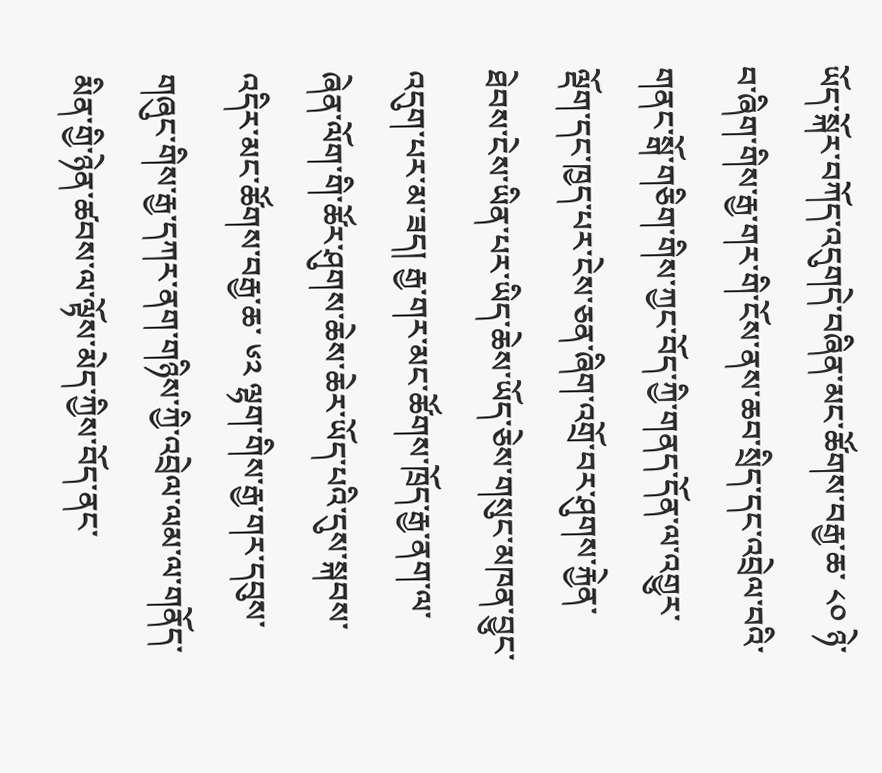ཡོད་སྐོར་བཀོད་འདུགདེ་བཞིན་མང་ཚོགས་བརྒྱ་ཆ་ ༨༠ ཉེ་བ་ཞིག་གིས་རྒྱ་གར་གི་ངོས་ནས་ཆབ་སྲིད་དང་འབྲེལ་བའི་གནང་སྒོ་གཅིག་གིས་ཀྱང་བོད་ཀྱི་གནད་དོན་ལ་འགྱུར་ལྡོག་དང་ཁྱད་པར་ངེས་ཅན་ཞིག་འགྲོ་བར་ཤུགས་རྐྱེན་ཐེབས་ངེས་ཡིན་པར་ཡིད་ཆེས་ཡོད་ཅེས་གསུང་མཁན་བྱུང་འདུག་པར་མ་ཟད། རྒྱ་གར་མང་ཚོགས་ཁྲོད་རྒྱ་ནག་ལ་ཞེན་ལོག་གི་ཚོར་ཤུགས་ཆེས་ཆེར་ཡོད་པའི་དུས་སྐབས་འདིར་མང་ཚོགས་བརྒྱ་ཆ་ ༦༢ ལྷག་གིས་རྒྱ་གར་དབུས་གཞུང་གིས་རྒྱ་དཀར་ནག་གཉིས་ཀྱི་འབྲེལ་ལམ་ལ་གནོད་མིན་གྱི་ཉེན་ཚབས་ལ་ལྟོས་མེད་ཀྱིས་བོད་ནང་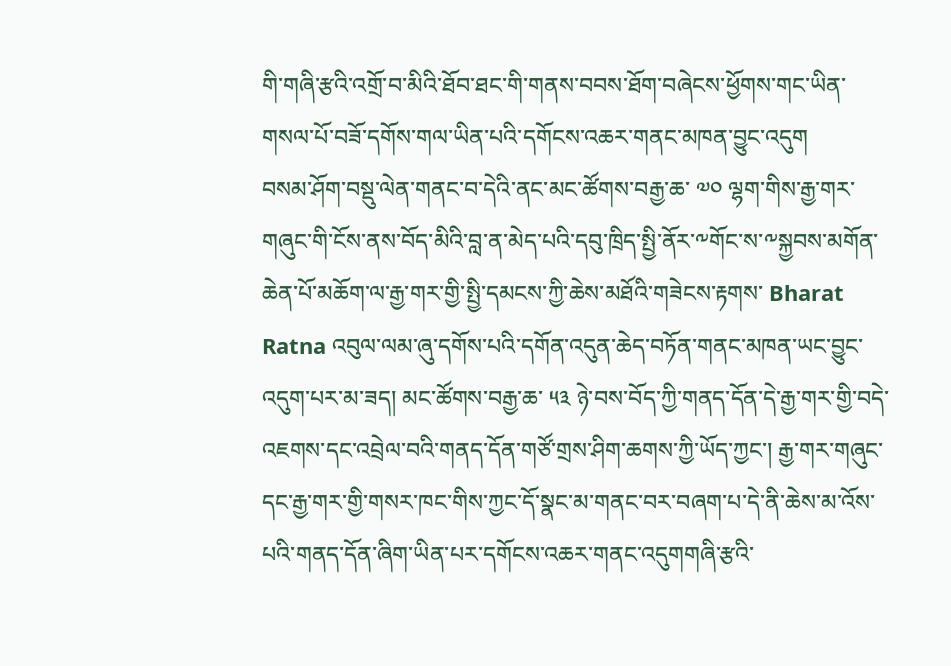གི་གཞི་རྩའི་འགྲོ་བ་མིའི་ཐོབ་ཐང་གི་གནས་བབས་ཐོག་བཞེངས་ཕྱོགས་གང་ཡིན་གསལ་པོ་བཟོ་དགོས་གལ་ཡིན་པའི་དགོངས་འཆར་གནང་མཁན་བྱུང་འདུག
བསམ་ཤོག་བསྡུ་ལེན་གནང་བ་དེའི་ནང་མང་ཚོགས་བརྒྱ་ཆ་ ༧༠ ལྷག་གིས་རྒྱ་གར་གཞུང་གི་ངོས་ནས་བོད་མིའི་བླ་ན་མེད་པའི་དབུ་ཁྲིད་སྤྱི་ནོར་༸གོང་ས་༸སྐྱབས་མགོན་ཆེན་པོ་མཆོག་ལ་རྒྱ་གར་གྱི་སྤྱི་དམངས་ཀྱི་ཆེས་མཐོའི་གཟེངས་རྟགས་ Bharat Ratna འབུལ་ལམ་ཞུ་དགོས་པའི་དགོན་འདུན་ཆེད་བཏོན་གནང་མཁན་ཡང་བྱུང་འདུག་པར་མ་ཟད། མང་ཚོགས་བརྒྱ་ཆ་ ༥༣ ཉེ་བས་བོད་ཀྱི་གནད་དོན་དེ་རྒྱ་གར་གྱི་བདེ་འཇགས་དང་འབྲེལ་བའི་གནད་དོན་གཙོ་གྲས་ཤིག་ཆགས་ཀྱི་ཡོད་ཀྱང་། རྒྱ་གར་གཞུང་དང་རྒྱ་གར་གྱི་གསར་ཁང་གིས་ཀྱང་དོ་སྣང་མ་གནང་བར་བཞག་པ་དེ་ནི་ཆེས་མ་འོས་པའི་གནད་དོན་ཞིག་ཡིན་པར་དགོངས་འཆར་གནང་འདུགགཞི་རྩའི་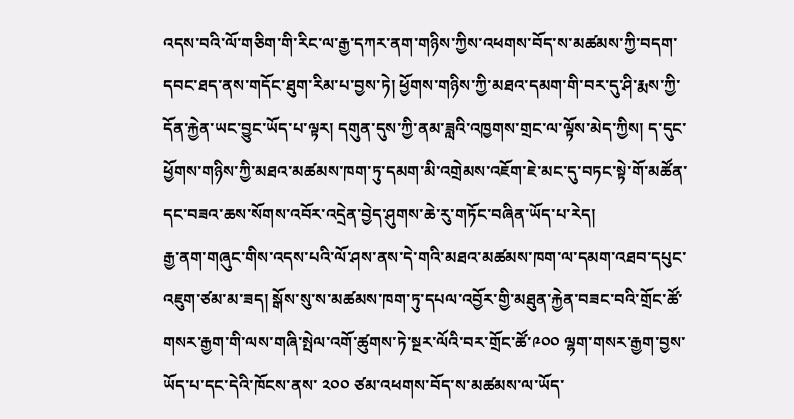འདས་བའི་ལོ་གཅིག་གི་རིང་ལ་རྒྱ་དཀར་ནག་གཉིས་ཀྱིས་འཕགས་བོད་ས་མཚམས་ཀྱི་བདག་དབང་ཐད་ནས་གདོང་ཐུག་རིམ་པ་བྱས་ཏེ། ཕྱོགས་གཉིས་ཀྱི་མཐའ་དམག་གི་བར་དུ་ཤི་རྨས་ཀྱི་དོན་རྐྱེན་ཡང་བྱུང་ཡོད་པ་ལྟར། དགུན་དུས་ཀྱི་ནམ་ཟླའི་འཁྱགས་གྲང་ལ་ལྟོས་མེད་ཀྱིས། ད་དུང་ཕྱོགས་གཉིས་ཀྱི་མཐའ་མཚམས་ཁག་ཏུ་དམག་མི་འགྲེམས་འཇོག་ཇེ་མང་དུ་བཏང་སྟེ་གོ་མཚོན་དང་བཟའ་ཆས་སོགས་འབོར་འདྲེན་བྱེད་ཤུགས་ཆེ་རུ་གཏོང་བཞིན་ཡོད་པ་རེད།
རྒྱ་ནག་གཞུང་གིས་འདས་པའི་ལོ་ཤས་ནས་དེ་གའི་མཐའ་མཚམས་ཁག་ལ་དམག་འཐབ་དཔུང་འཇུག་ཙམ་མ་ཟད། སྒོས་སུ་ས་མཚམས་ཁག་ཏུ་དཔལ་འབྱོར་གྱི་མཐུན་རྐྱེན་བཟང་བའི་གྲོང་ཚོ་གསར་རྒྱག་གི་ལས་གཞི་སྤེལ་འགོ་ཚུགས་ཏེ་སྔར་ལོའི་བར་གྲོང་ཚོ་༩༠༠ ལྷག་གསར་རྒྱག་བྱས་ཡོད་པ་དང་དེའི་ཁོངས་ནས་ ༢༠༠ ཙམ་འཕགས་བོད་ས་མཚམས་ལ་ཡོད་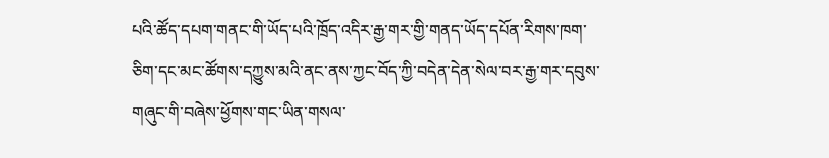པའི་ཚོད་དཔག་གནང་གི་ཡོད་པའི་ཁྲོད་འདིར་རྒྱ་གར་གྱི་གནད་ཡོད་དཔོན་རིགས་ཁག་ཅིག་དང་མང་ཚོགས་དཀྱུས་མའི་ནང་ནས་ཀྱང་བོད་ཀྱི་བདེན་དེན་སེལ་བར་རྒྱ་གར་དབུས་གཞུང་གི་བཞེས་ཕྱོགས་གང་ཡིན་གསལ་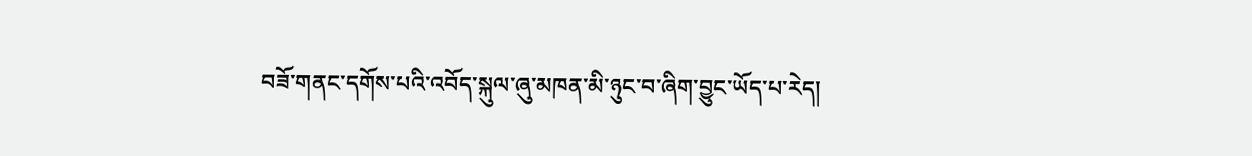བཟོ་གནང་དགོས་པའི་འབོད་སྐུལ་ཞུ་མཁན་མི་ཉུང་བ་ཞིག་བྱུང་ཡོད་པ་རེད།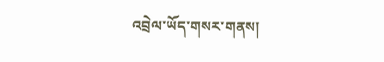འབྲེལ་ཡོད་གསར་གནས།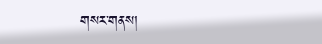གསར་གནས།